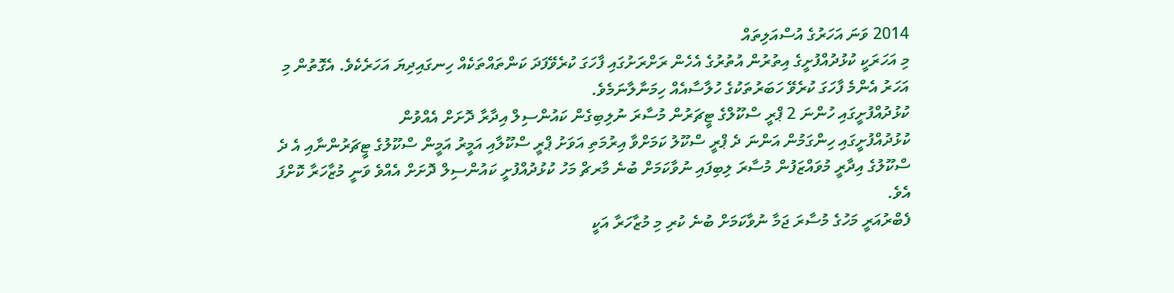2014 ވަނަ އަހަރުގެ އުސްއަލިތައް
މި އަހަރަކީ ކުޅުދުއްފުށީގެ އިތުރުން އުތުރުގެ އެހެން ރަށްރަށުގައި ފާހަގަ ކުރެވޭފަދަ ކަންތައްތަކެއް ހިނގައިދިޔަ އަހަރެކެވެ. އެގޮތުން މި އަހަރު އެންމެ ފާހަގަ ކުރެވޭ ހަބަރުތަކުގެ ހުލާސާއެއް ހިމަނާލާނަމެވެ.
ކުޅުދުއްފުށީގައި ހުންނަ 2 ޕްރީ ސްކޫލްގެ ޓީޗަރުން މުސާރަ ނުލިބިގެން ކައުންސިލް އިދާރާ ދޮށަށް އެއްވުން
ކުޅުދުއްފުށީގައި ހިންގަމުން އަންނަ ދެ ޕްރީ ސްކޫލު ކަމަށްވާ އިރުމަތި އަވަށު ޕްރީ ސްކޫލާއި އަމީރު އަމީން ސްކޫލުގެ ޓީޗަރުންނާއި އެ ދެ ސްކޫލުގެ އިދާރީ މުވައްޒަފުން މުސާރަ ލިބިފައި ނުވާކަމަށް ބުނެ މާރޗް މަހު ކުޅުދުއްފުށީ ކައުންސިލް ދޮށަށް އެއްވެ ވަނީ މުޒާހަރާ ކޮށްފަ އެވެ.
ފެބްރުއަރީ މަހުގެ މުސާރަ ޖަމާ ނުވާކަމަށް ބުނެ ކުރި މި މުޒާހަރާ އަކީ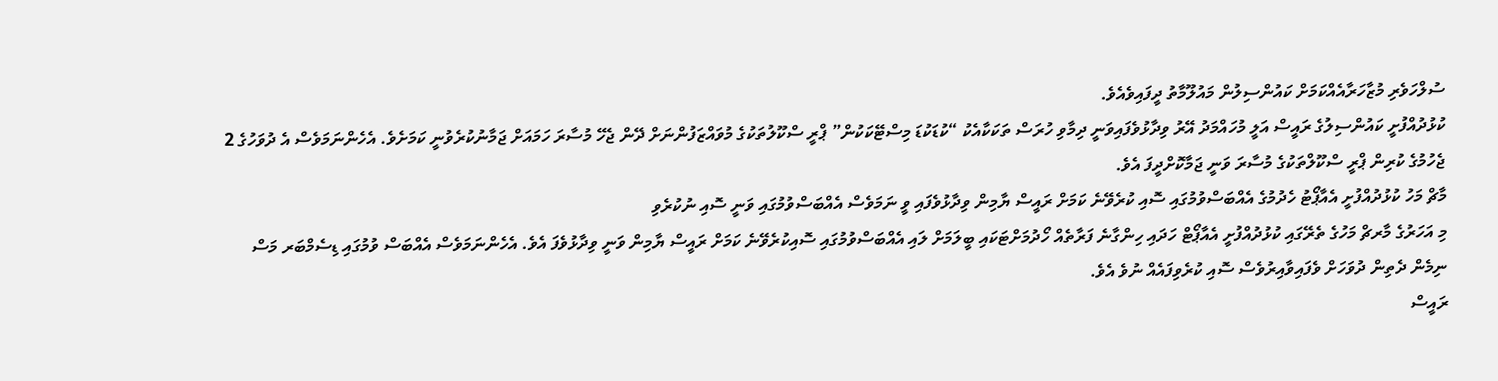ސުލްހަވެރި މުޒާހަރާއެއްކަމަށް ކައުންސިލުން މައުލޫމާތު ދީފައިވެއެވެ.
ކުޅުދުއްފުށީ ކައުންސިލުގެ ރައީސް އަލީ މުހައްމަދު އޭރު ވިދާޅުވެފައިވަނީ ދިމާވި ހުރަސް ތަކަކާއެކު “ކުޑަކުޑަ މިސްޓޭކަކުން” ޕްރީ ސްކޫލުތަކުގެ މުވައްޒަފުންނަށް ދޭން ޖެހޭ މުސާރަ ހަމައަށް ޖަމާނުކުރެވުނީ ކަމަށެވެ. އެހެންނަމަވެސް އެ ދުވަހުގެ 2 ޖެހުމުގެ ކުރިން ޕްރީ ސްކޫލްތަކުގެ މުސާރަ ވަނީ ޖަމާކޮށްދީފަ އެވެ.
މާޗް މަހު ކުޅުދުއްފުށީ އެއާޕޯޓު ހެދުމުގެ އެއްބަސްވުމުގައި ސޮއި ކުރެވޭނެ ކަމަށް ރައީސް ޔާމިން ވިދާޅުވެފައި ވީ ނަމަވެސް އެއްބަސްވުމުގައި ވަނީ ސޮއި ނުކުރެވި
މި އަހަރުގެ މާރޗް މަހުގެ ތެރޭގައި ކުޅުދުއްފުށީ އެއާޕޯޓް ހަދައި ހިންގާނެ ފަރާތެއް ހޯދުމަށްޓަކައި ބީލަމަށް ލައި އެއްބަސްވުމުގައި ސޮއިކުރެވޭނެ ކަމަށް ރައީސް ޔާމިން ވަނީ ވިދާޅުވެފަ އެވެ. އެހެންނަމަވެސް އެއްބަސް ވުމުގައި ޑިސެމްބަރ މަސް ނިމެން ދެތިން ދުވަހަށް ވެފައިވާއިރުވެސް ސޮއި ކުރެވިފައެއް ނުވެ އެވެ.
ރައީސް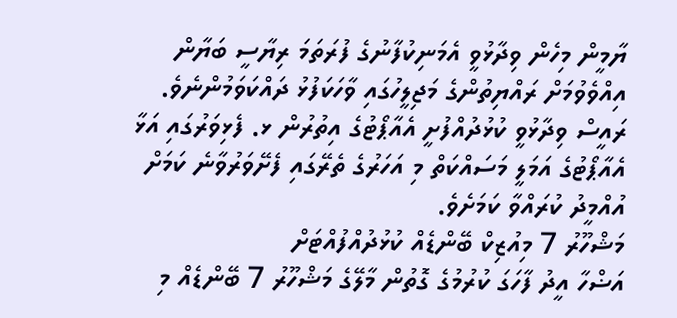ޔާމީން މިހެން ވިދާޅުވީ އެމަނިކުފާނުގެ ފުރަތަމަ ރިޔާސީ ބަޔާން އިއްވެވުމަށް ރައްޔިތުންގެ މަޖިލީހުގައި ވާހަކަފުޅު ދައްކަވަމުންނެވެ. ރައީސް ވިދާޅުވީ ކުޅުދުއްފުށީ އެއާޕޯޓުގެ އިތުރުން ޅ. ފެޅިވަރުގައި އަޅާ އެއާޕޯޓުގެ އަމަލީ މަސައްކަތް މި އަހަރުގެ ތެރޭގައި ފެށޭވަރުވާނެ ކަމަށް އުއްމީދު ކުރައްވާ ކަމަށެވެ.
މަޝްހޫރު 7 މިއުޒިކް ބޭންޑެއް ކުޅުދުއްފުއްޓަށް
އަޟްހާ އީދު ފާހަގަ ކުރުމުގެ ގޮތުން މާލޭގެ މަޝްހޫރު 7 ބޭންޑެއް މި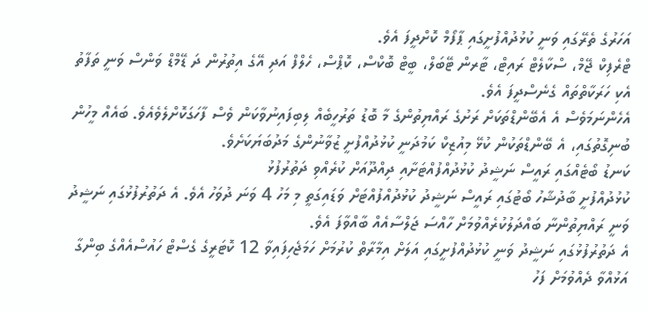އަހަރުގެ ތެރޭގައި ވަނީ ކުޅުދުއްފުށީގައި ޕާފޯމް ކޮށްދީފަ އެވެ.
ޓްރެފިކް ޖޭމް، ސްކާލެޓް ރައިޓް، ޓާރން ޓޭބަލް، ބީޓް ބޮކްސް، ކޮޕްސް، ހެލްފް އަދި އޭގެ އިތުރުން ދަ ޑޭމްޑް ވަންސް ވަނީ ތަފާތު އެކި ހަރަކާތްތައް ގެނެސްދީފަ އެވެ.
އެހެންނަމަވެސް އެ އެބޭންޑްތަކަށް ރަށުގެ ރައްޔިތުންގެ މާ ބޮޑު ތަރުހީބެއް ލިބިފައިނުވާކަން ވެސް ފާހަގަކޮށްލެވެއެވެ. ބައެއް މީހުން ބުނިގޮތުގައި، އެ ބޭންޑްތަކުން ކުޅޭ މިއުޒިކް ކަމުދަނީ ކުޅުދުއްފުށީ ޒުވާނުންގެ މަދުބަޔަކަށެވެ.
ކަނޑު ބޯޓެއްގައި ރައީސް ނަޝީދު ކުޅުދުއްފުއްޓަށާއި ދިއްދޫއަށް ކުރެއްވި ދަތުރުފުޅު
ކުޅުދުއްފުށީ ބާދުޝާހު ބޯޓުގައި ރައީސް ނަޝީދު ކުޅުދުއްފުއްޓަށް ވަޑައިގަތީ މި މަހު 4 ވަނަ ދުވަހު އެވެ. އެ ދަތުރުފުޅުގައި ނަޝީދު ވަނީ ރައްޔިތުންނާ ބައްދަލުކުރެއްވުމަށް ހާއްސަ ޖަލްސާއެއް ބާއްވާފަ އެވެ.
އެ ދަތުރުފުޅުގައި ނަޝީދު ވަނީ ކުޅުދުއްފުށީގައި އަލަށް އިމާރާތް ކުރުމަށް ހަމަޖެހިފައިވާ 12 ކޮޓަރީގެ ގެސްޓް ހައުސްއެއްގެ ބިންގާ އަޅުއްވާ ދެއްވުމަށް ފަހު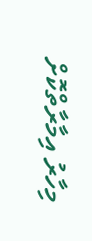މިހާރު އިމާރާތްކޮށް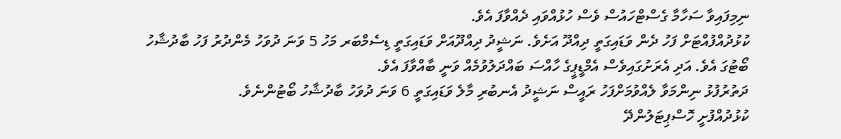ނިމިފައިވާ ސަހާމާ ގެސްޓްހައުސް ވެސް ހުޅުއްވައި ދެއްވާފަ އެވެ.
ކުޅުދުއްފުއްޓަށް ފަހު ދެން ވަޑައިގަތީ ދިއްދޫ އަށެވެ. ނަޝީދު ދިއްދޫއަށް ވަޑައިގަތީ ޑިސެމްބަރ މަހު 5 ވަނަ ދުވަހު މެންދުރު ފަހު ބާދުޝާހު ބޯޓުގަ އެވެ. އަދި އެރަށުގައިވެސް އެމްޑީޕީގެ ހާއްސަ ބައްދަލުވުމެއް ވަނީ ބާއްވާފަ އެވެ.
ދަތުރުފުޅު ނިންމަވާ ލެއްވުމަށްފަހު ރައީސް ނަޝީދު އެނބުރި މާލެ ވަޑައިގަތީ 6 ވަނަ ދުވަހު ބާދުޝާހު ބޯޓުންނެވެ.
ކުޅުދުއްފުށީ ހޮސްޕިޓަލުންދޭ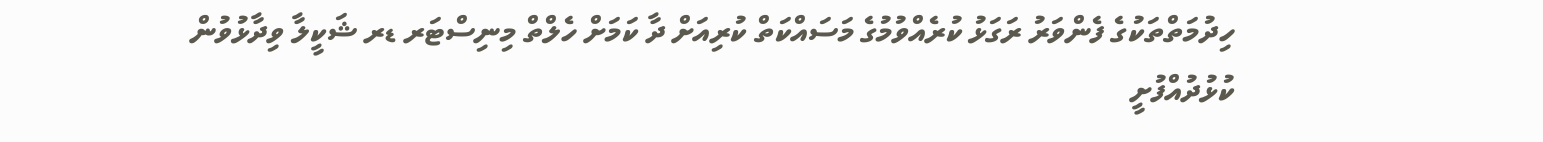ހިދުމަތްތަކުގެ ފެންވަރު ރަގަޅު ކުރެއްވުމުގެ މަސައްކަތް ކުރިއަށް ދާ ކަމަށް ހެލްތް މިނިސްޓަރ ޑރ ޝަކީލާ ވިދާޅުވުން
ކުޅުދުއްފުށީ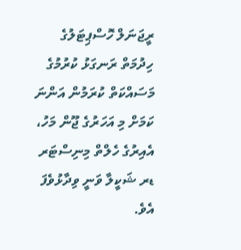ރީޖަނަލް ހޮސްޕިޓަލުގެ ހިދުމަތް ރަނގަޅު ކުރުމުގެ މަސައްކަތް ކުރަމުން އަންނަ ކަމަށް މި އަހަރުގެ ޖޫން މަހު، އެއިރުގެ ހެލްތް މިނިސްޓަރ ޑރ ޝަކީލާ ވަނީ ވިދާޅުވެފަ އެވެ.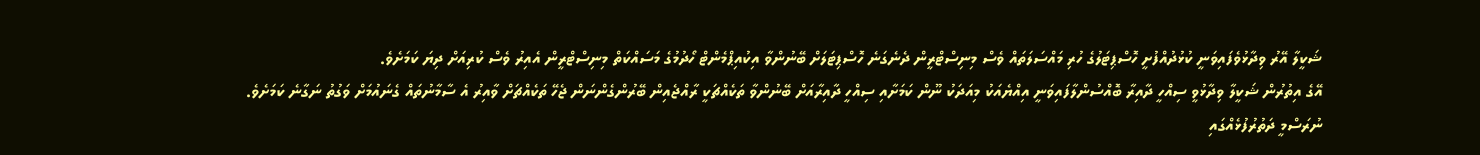ޝަކީލާ އޭރު ވިދާޅުވެފައިވަނީ ކުޅުދުއްފުށީ ހޮސްޕިޓަލުގެ ހުރި މައްސަލަތައް ވެސް މިނިސްޓްރީން ދެނެގަނެ ހޮސްޕިޓަލަށް ބޭނުންވާ އިކުއިޕްމެންޓް ހޯދުމުގެ މަސައްކަތް މިނިސްޓްރީން އެއިރު ވެސް ކުރިއަށް ދިޔަ ކަމަށެވެ.
އޭގެ އިތުރުން ޝަކީލާ ވިދާޅުވީ ސިއްހީ ދާއިރާ ބޮއްސުންލާފައިވަނީ އިއްޔެއަކު މިއަދަކު ނޫން ކަމަށާއި ސިއްހީ ދާއިރާއަށް ބޭނުންވާ ތަކެއްޗަކީ ރާއްޖެއިން ބޭރުންގެންނަން ޖެހޭ ތަކެއްޗަށް ވާއިރު އެ ސާމާނުތައް ގެނައުމަށް ވަގުތު ނަގާނެ ކަމަށެވެ.
ނުރަސްމީ ދަތުރުފުޅެއްގައި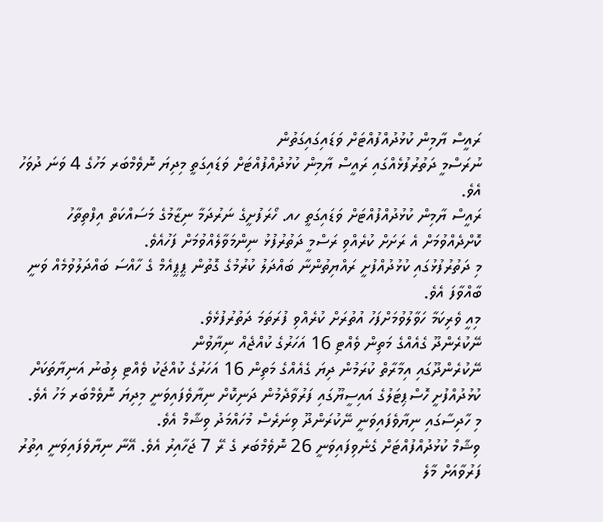ރައީސް ޔާމިން ކުޅުދުއްފުއްޓަށް ވަޑައިގައިގަތުން
ނުރަސްމީ ދަތުރުފުޅެއްގައި ރައީސް ޔާމިން ކުޅުދުއްފުއްޓަށް ވަޑައިގަތީ މިދިޔަ ނޮވެމްބަރ މަހުގެ 4 ވަނަ ދުވަހު އެވެ.
ރައީސް ޔާމިން ކުޅުދުއްފުއްޓަށް ވަޑައިގަތީ ހއ. ހޯރަފުށީގެ ނަރުދަމާ ނިޒާމުގެ މަސައްކަތް އިފްތިތާހު ކޮށްދެއްވުމަށް އެ ރަށަށް ކުރެއްވި ރަސްމީ ދަތުރުފުޅު ނިންމަވާލެއްވުމަށް ފަހުއެވެ.
މި ދަތުރުފުޅުގައި ކުޅުދުއްފުށީ ރައްޔިތުންނާ ބައްދަލު ކުރުމުގެ ގޮތުން ޕީޕީއެމް ގެ ހާއްސަ ބައްދަލުވުމެއް ވަނީ ބާއްވާފަ އެވެ.
މިއީ ވެރިކަމާ ހަވާލުވުމަށްފަހު އުތުރަށް ކުރެއްވި ފުރަތަމަ ދަތުރުފުޅެވެ.
ނޭކުރެންދޫ ގެއެއްގެ މަތިން ވެއްޓި 16 އަހަރުގެ ކުއްޖެއް ނިޔާވުން
ނޭކުރެންދޫގައި އިމާރާތް ކުރަމުން ދިޔަ ގެއެއްގެ މަތިން 16 އަހަރުގެ ކުއްޖަކު ވެއްޓި ލިބުނު އަނިޔާތަކަށް ކުޅުދުއްފުށީ ހޮސްޕިޓަލުގެ އައިސީޔޫގައި ފަރުވާދެމުން ދަނިކޮށް ނިޔާވެފައިވަނީ މިދިޔަ ނޮވެމްބަރ މަހު އެވެ.
މި ހާދިސާގައި ނިޔާވެފައިވަނީ ނޭކުރަންދޫ ވިނަރެސް މުހައްމަދު ވިޝާމް އެވެ.
ވިޝާމް ކުޅުދުއްފުއްޓަށް ގެނެވިފައިވަނީ 26 ނޮވެމްބަރ ގެ ރޭ 7 ޖަހާއިރު އެވެ. އޭނާ ނިޔާވެފައިވަނީ އިތުރު ފަރުވާއަށް މާލެ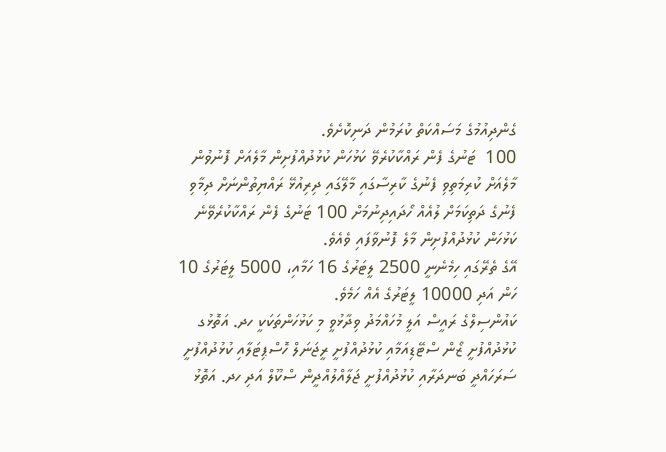ގެންދިއުމުގެ މަސައްކަތް ކުރަމުން ދަނިކޮށެވެ.
100  ޓަނުގެ ފެން ރައްކާކުރެވޭ ކަޅުހަން ކުޅުދުއްފުށިން މާލެއަށް ފޮނުވުން
މާލެއަށް ކުރިމަތިވި ފެނުގެ ކާރިސާގައި މާލޭގައި ދިރިއުޅޭ ރައްޔިތުންނަށް ދިމާވި ފެނުގެ ދަތިކަމަށް ލުއެއް ހޯދައިދިނުމަށް 100 ޓަނުގެ ފެން ރައްކާކުރެވޭނެ ކަޅުހަން ކުޅުދުއްފުށިން މާލެ ފޮނުވާފައި ވެއެވެ.
އޭގެ ތެރޭގައި ހިމެނެނީ 2500 ލީޓަރުގެ 16 ހަމާއި، 5000 ލީޓަރުގެ 10 ހަން އަދި 10000 ލީޓަރުގެ އެއް ހަމެވެ.
ކައުންސިލްގެ ރައީސް އަލީ މުހައްމަދު ވިދާޅުވީ މި ކަޅުހަންތަކަކީ ހދ. އަތޮޅުގ ކުޅުދުއްފުށީ ޒޯން ސްޓޭޑިއަމާއި ކުޅުދުއްފުށީ ރީޖަނަލް ހޮސްޕިޓަލާއި ކުޅުދުއްފުށީ ސަރަހައްދީ ބަނދަރާއި ކުޅުދުއްފުށީ ޖަލާއްލުއްދީން ސްކޫލް އަދި ހދ. އަތޮޅު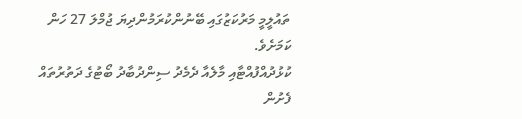ތައުލީމީ މަރުކަޒުގައި ބޭނުންކުރަމުންދިޔަ ޖުމްލަ 27 ހަން ކަމަށެވެ.
ކުޅުދުއްފުއްޓާއި މާލެއާ ދެމެދު ސިންދުބާދު ބޯޓުގެ ދަތުރުތައް ފެށުން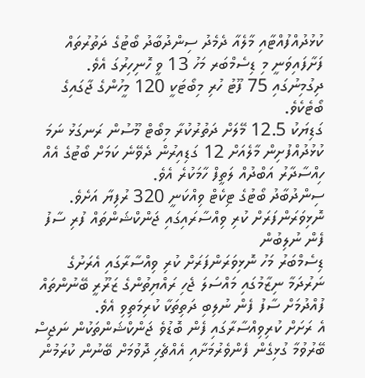ކުޅުދުއްފުއްޓާއި މާލެއާ ދެމެދު ސިންދުބާދު ބޯޓުގެ ދަތުރުތައް ފަށާފައިވަނީ މި ޑިސެމްބަރ މަހު 13 ވީ ހޮނިހިރުގަ އެވެ.
ދިގުމިނުގައި 75 ފޫޓު ހުރި މިބޯޓަކީ 120 މީހުންގެ ޖާގައިގެ ބޯޓެކެވެ.
ގަޑިޔަކު 12.5 މޭލަށް ދަތުރުކުރާ މިބޯޓް މޫސުން ރަނގަޅު ނަމަ ކުޅުދުއްފުށިން މާލެއަށް 12 ގަޑިއިރުން ދެވޭނެ ކަމަށް ބޯޓުގެ އެއް ހިއްސާދާރު އަބްދުއް ލަތީފް ހާމަކުރެ އެވެ.
ސިންދުބާދު ބޯޓުގެ ޓިކެޓް ވިއްކަނީ 320 ރުފިޔާ އަށެވެ.
ނޮޅިވަރަންފަރަށް ކުރި ވިއްސާރައިގައި ޖަންކްޝަންތައް ފުރި ސާފު ފެން ނުލިބުން
ޑިސެމްބަރު މަހު ނޮޅިވަރަންފަރަށް ކުރި ވިއްސާރާގައި އެރަށުގެ ނަރުދަމާ ނިޒާމުގައި މައްސަލަ ޖެހި ރައްޔިތުންގެ ޒަރޫރީ ބޭނުންތައް ފުއްދުމަށް ސާފު ފެން ނުލިބި ދަތިތަކާ ކުރިމަތިވި އެވެ.
އެ ރަށަށް ކުރިވިއްސާރާގައި ފެން ބޮޑުވެ ޖަންކްޝަންތަކުން ނަޖިސް ބޭރުވުމާ ގުޅިގެން ފެންވެރުމަށާއި އެއްޗެހި ދޮވުމަށް ބޭނުން ކުރަމުން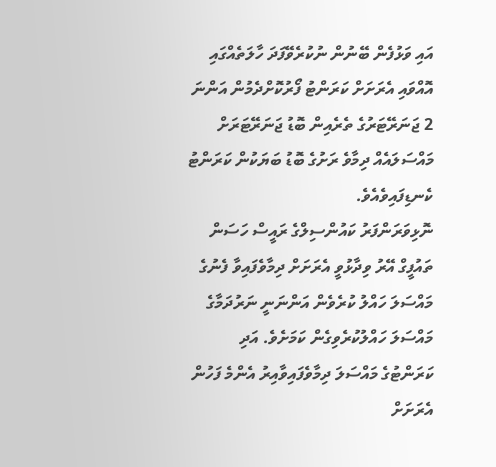އައި ވަޅުފެން ބޭނުން ނުކުރެވޭފަދަ ހާލަތެއްގައި އޮއްވައި އެރަށަށް ކަރަންޓު ފޯރުކޮށްދެމުން އަންނަ 2 ޖަނަރޭޓަރުގެ ތެރެއިން ބޮޑު ޖަނަރޭޓަރަށް މައްސަލައެއް ދިމާވެ ރަށުގެ ބޮޑު ބަޔަކުން ކަރަންޓު ކެނޑިފައިވެއެވެ.
ނޮޅިވަރަންފަރު ކައުންސިލްގެ ރައީސް ހަސަން ތައުފީގް އޭރު ވިދާޅުވީ އެރަށަށް ދިމާވެފައިވާ ފެނުގެ މައްސަލަ ހައްލު ކުރެވެން އަންނަނީ ނަރުދަމާގެ މައްސަލަ ހައްލުކުރެވިގެން ކަމަށެވެ. އަދި ކަރަންޓުގެ މައްސަލަ ދިމާވެފައިވާއިރު އެންމެ ފަހުން އެރަށަށް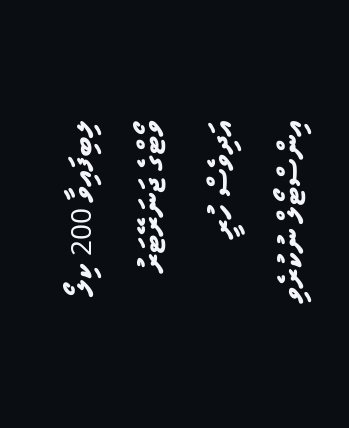ލިބިފައިވާ 200 ކިލޯ ވޯޓްގެ ޖަނަރޭޓަރު އަދިވެސް ހުރީ އިންސްޓޯލް ނުކުރެވި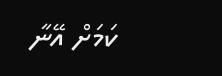ކަމަށް އޭނާ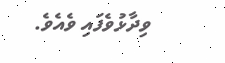ވިދާޅުވެފައި ވެއެވެ.